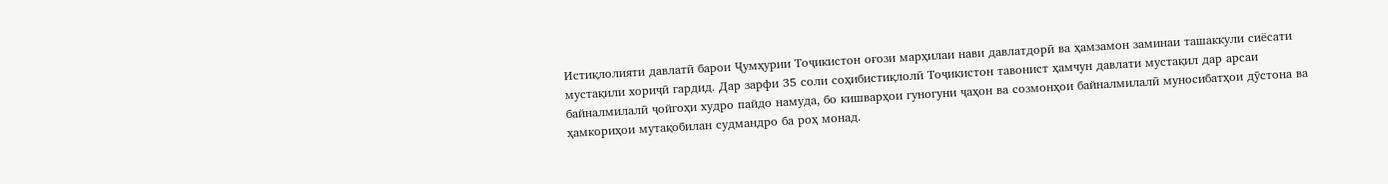Истиқлолияти давлатӣ барои Ҷумҳурии Тоҷикистон оғози марҳилаи нави давлатдорӣ ва ҳамзамон заминаи ташаккули сиёсати мустақили хориҷӣ гардид. Дар зарфи 35 соли соҳибистиқлолӣ Тоҷикистон тавонист ҳамчун давлати мустақил дар арсаи байналмилалӣ ҷойгоҳи худро пайдо намуда, бо кишварҳои гуногуни ҷаҳон ва созмонҳои байналмилалӣ муносибатҳои дӯстона ва ҳамкориҳои мутақобилан судмандро ба роҳ монад.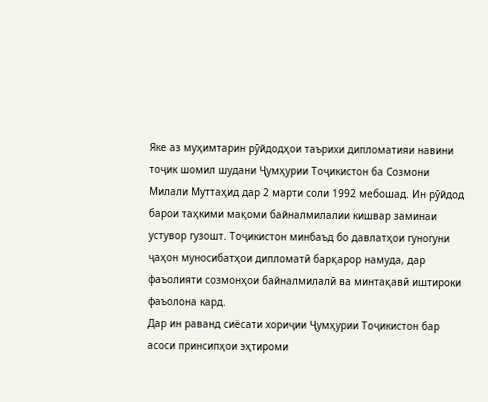Яке аз муҳимтарин рӯйдодҳои таърихи дипломатияи навини тоҷик шомил шудани Ҷумҳурии Тоҷикистон ба Созмони Милали Муттаҳид дар 2 марти соли 1992 мебошад. Ин рӯйдод барои таҳкими мақоми байналмилалии кишвар заминаи устувор гузошт. Тоҷикистон минбаъд бо давлатҳои гуногуни ҷаҳон муносибатҳои дипломатӣ барқарор намуда, дар фаъолияти созмонҳои байналмилалӣ ва минтақавӣ иштироки фаъолона кард.
Дар ин раванд сиёсати хориҷии Ҷумҳурии Тоҷикистон бар асоси принсипҳои эҳтироми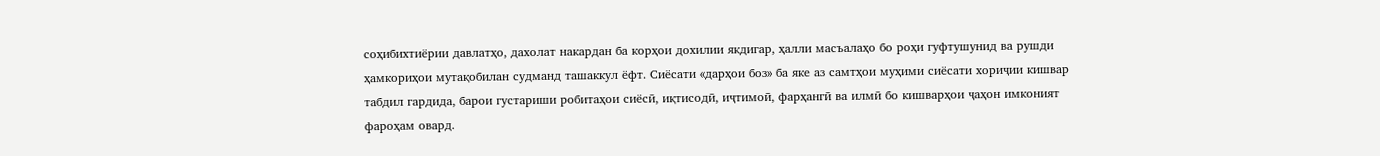соҳибихтиёрии давлатҳо, дахолат накардан ба корҳои дохилии якдигар, ҳалли масъалаҳо бо роҳи гуфтушунид ва рушди ҳамкориҳои мутақобилан судманд ташаккул ёфт. Сиёсати «дарҳои боз» ба яке аз самтҳои муҳими сиёсати хориҷии кишвар табдил гардида, барои густариши робитаҳои сиёсӣ, иқтисодӣ, иҷтимоӣ, фарҳангӣ ва илмӣ бо кишварҳои ҷаҳон имконият фароҳам овард.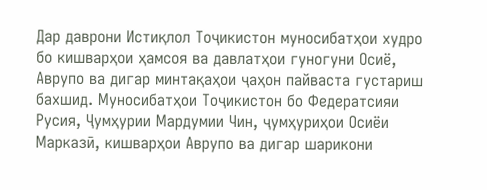Дар даврони Истиқлол Тоҷикистон муносибатҳои худро бо кишварҳои ҳамсоя ва давлатҳои гуногуни Осиё, Аврупо ва дигар минтақаҳои ҷаҳон пайваста густариш бахшид. Муносибатҳои Тоҷикистон бо Федератсияи Русия, Ҷумҳурии Мардумии Чин, ҷумҳуриҳои Осиёи Марказӣ, кишварҳои Аврупо ва дигар шарикони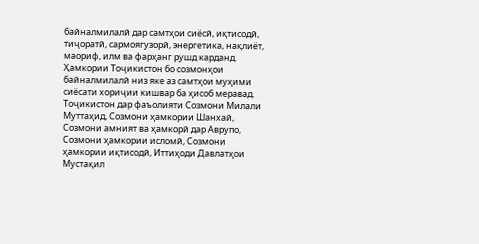байналмилалӣ дар самтҳои сиёсӣ, иқтисодӣ, тиҷоратӣ, сармоягузорӣ, энергетика, нақлиёт, маориф, илм ва фарҳанг рушд карданд.
Ҳамкории Тоҷикистон бо созмонҳои байналмилалӣ низ яке аз самтҳои муҳими сиёсати хориҷии кишвар ба ҳисоб меравад. Тоҷикистон дар фаъолияти Созмони Милали Муттаҳид, Созмони ҳамкории Шанхай, Созмони амният ва ҳамкорӣ дар Аврупо, Созмони ҳамкории исломӣ, Созмони ҳамкории иқтисодӣ, Иттиҳоди Давлатҳои Мустақил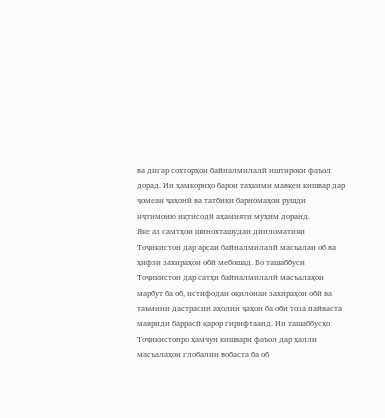ва дигар сохторҳои байналмилалӣ иштироки фаъол дорад. Ин ҳамкориҳо барои таҳкими мавқеи кишвар дар ҷомеаи ҷаҳонӣ ва татбиқи барномаҳои рушди иҷтимоию иқтисодӣ аҳамияти муҳим доранд.
Яке аз самтҳои шинохташудаи дипломатияи Тоҷикистон дар арсаи байналмилалӣ масъалаи об ва ҳифзи захираҳои обӣ мебошад. Бо ташаббуси Тоҷикистон дар сатҳи байналмилалӣ масъалаҳои марбут ба об, истифодаи оқилонаи захираҳои обӣ ва таъмини дастрасии аҳолии ҷаҳон ба оби тоза пайваста мавриди баррасӣ қарор гирифтаанд. Ин ташаббусҳо Тоҷикистонро ҳамчун кишвари фаъол дар ҳалли масъалаҳои глобалии вобаста ба об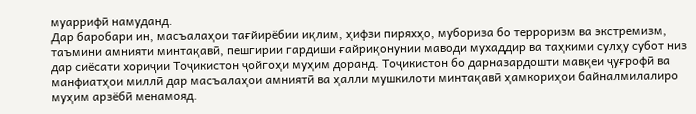муаррифӣ намуданд.
Дар баробари ин, масъалаҳои тағйирёбии иқлим, ҳифзи пиряхҳо, мубориза бо терроризм ва экстремизм, таъмини амнияти минтақавӣ, пешгирии гардиши ғайриқонунии маводи мухаддир ва таҳкими сулҳу субот низ дар сиёсати хориҷии Тоҷикистон ҷойгоҳи муҳим доранд. Тоҷикистон бо дарназардошти мавқеи ҷуғрофӣ ва манфиатҳои миллӣ дар масъалаҳои амниятӣ ва ҳалли мушкилоти минтақавӣ ҳамкориҳои байналмилалиро муҳим арзёбӣ менамояд.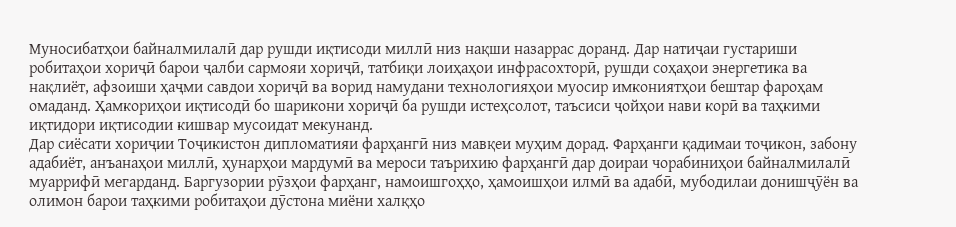Муносибатҳои байналмилалӣ дар рушди иқтисоди миллӣ низ нақши назаррас доранд. Дар натиҷаи густариши робитаҳои хориҷӣ барои ҷалби сармояи хориҷӣ, татбиқи лоиҳаҳои инфрасохторӣ, рушди соҳаҳои энергетика ва нақлиёт, афзоиши ҳаҷми савдои хориҷӣ ва ворид намудани технологияҳои муосир имкониятҳои бештар фароҳам омаданд. Ҳамкориҳои иқтисодӣ бо шарикони хориҷӣ ба рушди истеҳсолот, таъсиси ҷойҳои нави корӣ ва таҳкими иқтидори иқтисодии кишвар мусоидат мекунанд.
Дар сиёсати хориҷии Тоҷикистон дипломатияи фарҳангӣ низ мавқеи муҳим дорад. Фарҳанги қадимаи тоҷикон, забону адабиёт, анъанаҳои миллӣ, ҳунарҳои мардумӣ ва мероси таърихию фарҳангӣ дар доираи чорабиниҳои байналмилалӣ муаррифӣ мегарданд. Баргузории рӯзҳои фарҳанг, намоишгоҳҳо, ҳамоишҳои илмӣ ва адабӣ, мубодилаи донишҷӯён ва олимон барои таҳкими робитаҳои дӯстона миёни халқҳо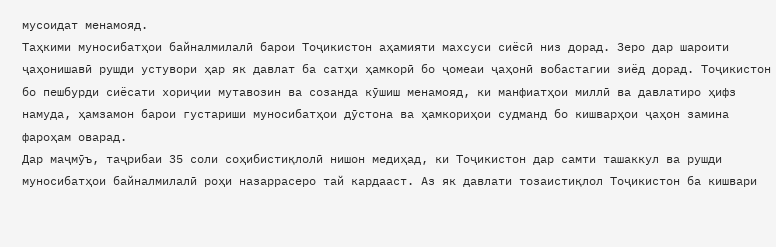мусоидат менамояд.
Таҳкими муносибатҳои байналмилалӣ барои Тоҷикистон аҳамияти махсуси сиёсӣ низ дорад. Зеро дар шароити ҷаҳонишавӣ рушди устувори ҳар як давлат ба сатҳи ҳамкорӣ бо ҷомеаи ҷаҳонӣ вобастагии зиёд дорад. Тоҷикистон бо пешбурди сиёсати хориҷии мутавозин ва созанда кӯшиш менамояд, ки манфиатҳои миллӣ ва давлатиро ҳифз намуда, ҳамзамон барои густариши муносибатҳои дӯстона ва ҳамкориҳои судманд бо кишварҳои ҷаҳон замина фароҳам оварад.
Дар маҷмӯъ, таҷрибаи 35 соли соҳибистиқлолӣ нишон медиҳад, ки Тоҷикистон дар самти ташаккул ва рушди муносибатҳои байналмилалӣ роҳи назаррасеро тай кардааст. Аз як давлати тозаистиқлол Тоҷикистон ба кишвари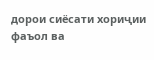дорои сиёсати хориҷии фаъол ва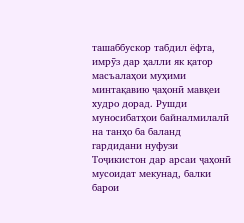ташаббускор табдил ёфта, имрӯз дар ҳалли як қатор масъалаҳои муҳими минтақавию ҷаҳонӣ мавқеи худро дорад. Рушди муносибатҳои байналмилалӣ на танҳо ба баланд гардидани нуфузи Тоҷикистон дар арсаи ҷаҳонӣ мусоидат мекунад, балки барои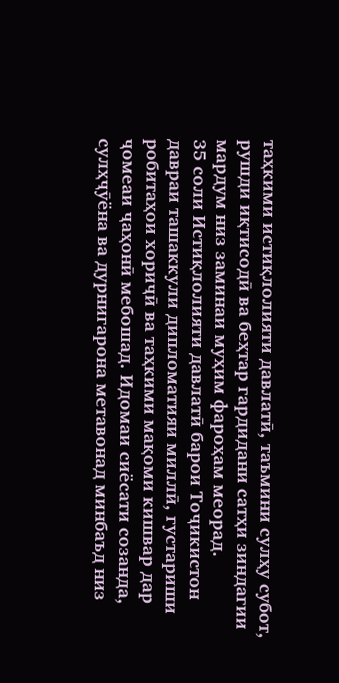таҳкими истиқлолияти давлатӣ, таъмини сулҳу субот, рушди иқтисодӣ ва беҳтар гардидани сатҳи зиндагии мардум низ заминаи муҳим фароҳам меорад.
35 соли Истиқлолияти давлатӣ барои Тоҷикистон давраи ташаккули дипломатияи миллӣ, густариши робитаҳои хориҷӣ ва таҳкими мақоми кишвар дар ҷомеаи ҷаҳонӣ мебошад. Идомаи сиёсати созанда, сулҳҷӯёна ва дурнигарона метавонад минбаъд низ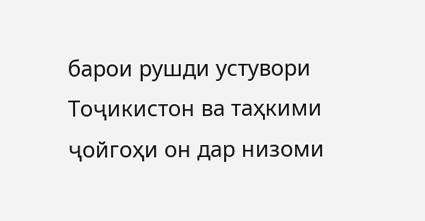барои рушди устувори Тоҷикистон ва таҳкими ҷойгоҳи он дар низоми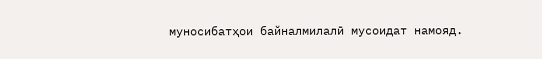муносибатҳои байналмилалӣ мусоидат намояд.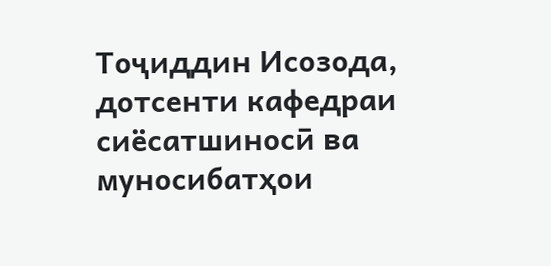Тоҷиддин Исозода,
дотсенти кафедраи сиёсатшиносӣ ва муносибатҳои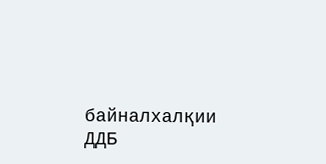байналхалқии ДДБ